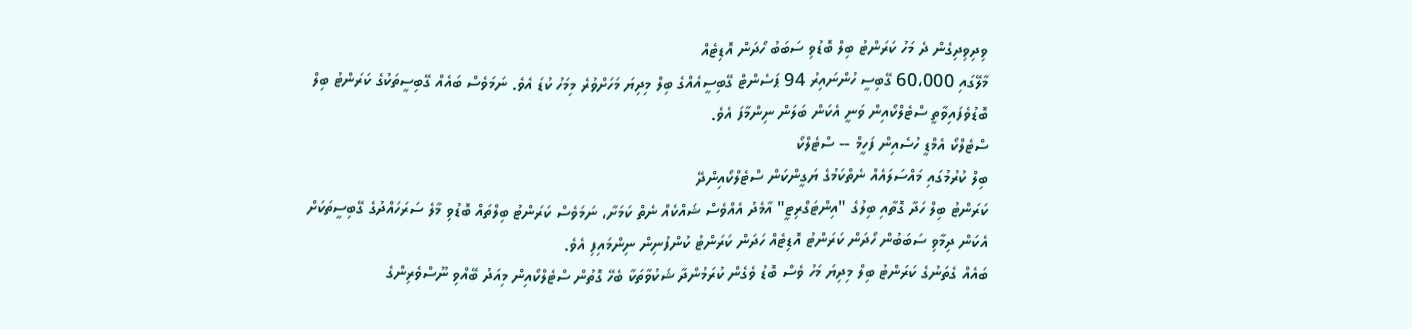ވިދިވިދިގެން ދެ މަހު ކަރަންޓު ބިލް ބޮޑުވި ސަބަބު ހޯދަން އޮޑިޓެއް
މާލޭގައި 60،000 ގޭބިސީ ހުންނައިރު 94 ޕަސެންޓް ގޭބިސީއެއްގެ ބިލް މިދިޔަ މަހަށްވުރެ މިމަހު ކުޑަ އެވެ. ނަމަވެސް ބައެއް ގޭބިސީތަކުގެ ކަރަންޓު ބިލް ބޮޑުވެފައިވާތީ ސްޓެލްކޯއިން ވަނީ އެކަން ބަލަން ނިންމާފަ އެވެ.
ސްޓެލްކޯ އެމްޑީ ހުސެއިން ފަހީމް -- ސްޓެލްކޯ
ބިލް ކުރުމުގައި މައްސަލައެއް ނެތްކަމުގެ ޔަގީންކަން ސްޓެލްކޯއިންދޭ
ކަރަންޓު ބިލް ހަދާ ގޮތާއި ބިލުގެ "އިންޓަގްރިޓީ" އާމެދު އެއްވެސް ޝައްކެއް ނެތް ކަމަށާ، ނަމަވެސް ކަރަންޓު ބިލްތައް ބޮޑުވި މާލެ ސަރަހައްދުގެ ގޭބިސީތަކަށް އެކަން ދިމާވި ސަބަބުން ހޯދަން ކަރަންޓު އޮޑިޓެއް ހަދަން ކަރަންޓު ކުންފުނިން ނިންމައިފި އެވެ.
ބައެއް ގެތަނުގެ ކަރަންޓު ބިލް މިދިޔަ މަހު ވެސް ބޮޑު ވެގެން ކުރަމުންދާ ޝަކުވާތަކާ ބެހޭ ގޮތުން ސްޓެލްކޯއިން މިއަދު ބޭއްވި ނޫސްވެރިންގެ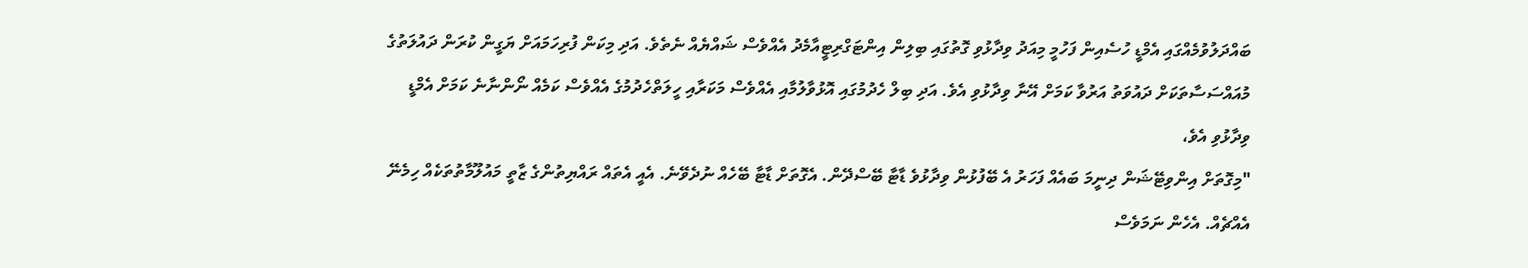ބައްދަލުވުމެއްގައި އެމްޑީ ހުސެއިން ފަހުމީ މިއަދު ވިދާޅުވި ގޮތުގައި ބިލިން އިންޓަގްރިޓީއާމެދު އެއްވެސް ޝައްޔެއް ނެތެވެ. އަދި މިކަން ފުރިހަމައަށް ޔަގީން ކުރަން ދައުލަތުގެ މުއައްސަސާތަކަށް ދައުވަތު އަރުވާ ކަމަށް އޭނާ ވިދާޅުވި އެވެ. އަދި ބިލް ހެދުމުގައި އޮޅުވާލުމާއި އެއްވެސް މަކަރާއި ހީލަތްހެދުމުގެ އެއްވެސް ކަމެއް ނޯންނާނެ ކަމަށް އެމްޑީ ވިދާޅުވި އެވެ،
"މިގޮތަށް އިންވިޓޭޝަން ދިނީމަ ބައެއް ފަހަރު އެ ބޭފުޅުން ވިދާޅުވެ ޑާޓާ ބޭސްދޭން. އެގޮތަށް ޑާޓާ ބޭހެއް ނުދެވޭނެ. އެއީ އެތައް ރައްޔިތުންގެ ޒާތީ މައުލޫމާތުތަކެއް ހިމެނޭ އެއްޗެއް. އެހެން ނަމަވެސް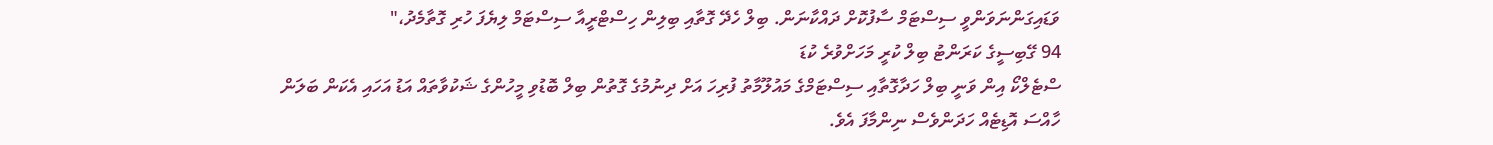ވަޑައިގަންނަވަންވީ ސިސްޓަމް ސާފުކޮށް ދައްކާނަން. ބިލް ހެދޭ ގޮތާއި ބިލިން ހިސްޓްރީއާ ސިސްޓަމް ލިޔެފަ ހުރި ގޮތާމެދު،"
94 ގޭބިސީގެ ކަރަންޓު ބިލް ކުރީ މަހަށްވުރެ ކުޑަ
ސްޓެލްކޯ އިން ވަނީ ބިލް ހަދާގޮތާއި ސިސްޓަމްގެ މައުލޫމާތު ފުރިހަ އަށް ދިނުމުގެ ގޮތުން ބިލް ބޮޑުވި މީހުންގެ ޝަކުވާތައް އަޑު އަހައި އެކަން ބަލަން ހާއްސަ އޮޑިޓެއް ހަދަންވެސް ނިންމާފަ އެވެ.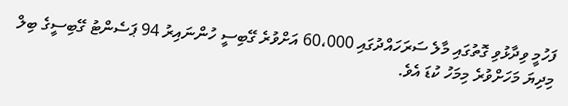ފަހުމީ ވިދާޅުވި ގޮތުގައި މާލެ ސަރަހައްދުގައި 60،000 އަށްވުރެ ގޭބިސީ ހުންނައިރު 94 ޕަސެންޓު ގޭބިސީގެ ބިލް މިދިޔަ މަހަށްވުރެ މިމަހު ކުޑަ އެވެ.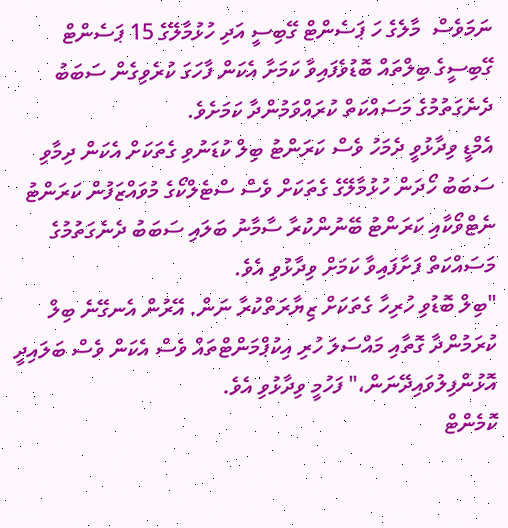ނަމަވެސް  މާލެގެ ހަ ޕަސެންޓް ގޭބިސީ އަދި ހުޅުމާލޭގެ 15 ޕަސެންޓް ގޭބިސީގެ ބިލްތައް ބޮޑުވެފައިވާ ކަމަށާ އެކަން ފާހަގަ ކުރެވިގެން ސަބަބު ދެނެގަތުމުގެ މަސައްކަތް ކުރައްވަމުންދާ ކަމަށެވެ.
އެމްޑީ ވިދާޅުވީ ދެމަހު ވެސް ކަރަންޓު ބިލް ކުޑަނުވި ގެތަކަށް އެކަން ދިމާވި ސަބަބު ހޯދަން ހުޅުމާލޭގެ ގެތަކަށް ވެސް ސްޓެލްކޯގެ މުވައްޒަފުން ކަރަންޓު ނެޓްވޯކާއި ކަރަންޓު ބޭނުންކުރާ ސާމާނު ބަލައި ސަބަބު ދެނެގަތުމުގެ މަސައްކަތް ފަށާފައިވާ ކަމަށް ވިދާޅުވި އެވެ.
"ބިލް ބޮޑުވި ހުރިހާ ގެތަކަށް ޒިޔާރަތްކުރާ ނަން. އޭރުން އެނގޭނެ ބިލް ކުރަމުންދާ ގޮތާއި މައްސަލަ ހުރި އިކުޕްމަންޓްތައް ވެސް އެކަން ވެސް ބަލައިދީ އޮޅުންފިލުވައިދޭނަން،" ފަހުމީ ވިދާޅުވި އެވެ.
ކޮމެންޓް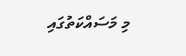މި މަސައްކަތުގައި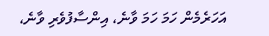އަހަރެމެން ހަމަ ހަމަ ވާނެ، އިންސާފުވެރި ވާނެ،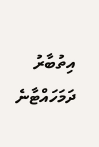އިތުބާރު ދަމަހައްޓާނެ